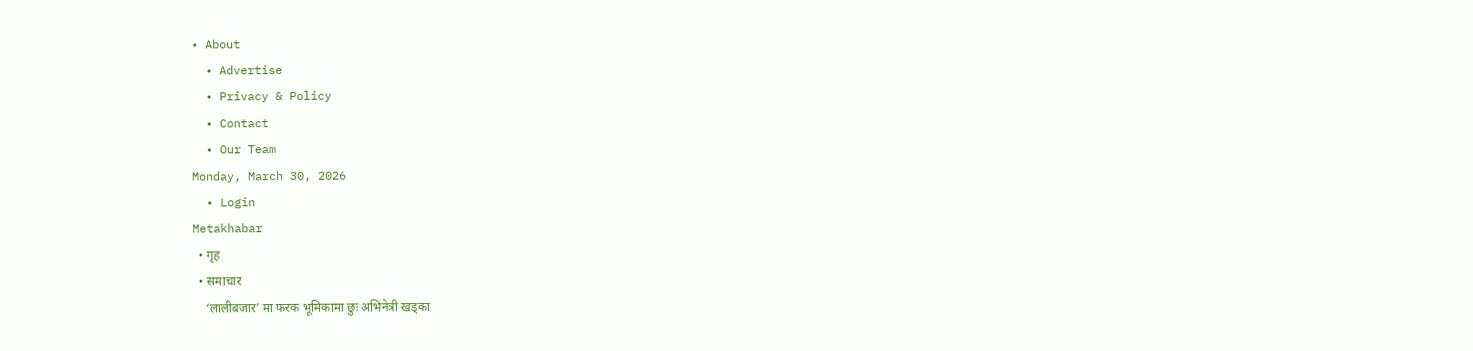• About
  • Advertise
  • Privacy & Policy
  • Contact
  • Our Team
Monday, March 30, 2026
  • Login
Metakhabar
  • गृह
  • समाचार
    ‘लालीबजार’ मा फरक भूमिकामा छुः अभिनेत्री खड्का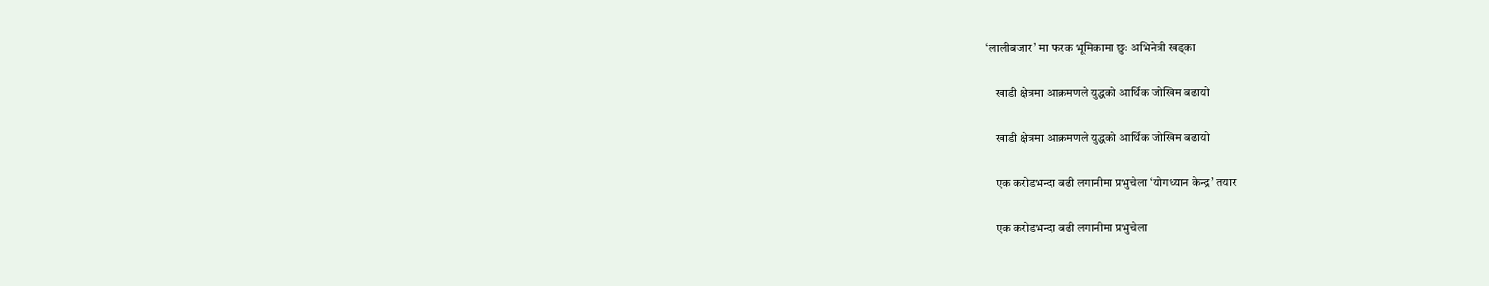‘लालीबजार’ मा फरक भूमिकामा छुः अभिनेत्री खड्का

    खाडी क्षेत्रमा आक्रमणले युद्धको आर्थिक जोखिम बढायो

    खाडी क्षेत्रमा आक्रमणले युद्धको आर्थिक जोखिम बढायो

    एक करोडभन्दा बढी लगानीमा प्रभुचेला ‘योगध्यान केन्द्र’ तयार

    एक करोडभन्दा बढी लगानीमा प्रभुचेला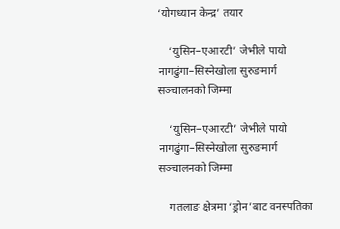‘योगध्यान केन्द्र’ तयार

    ‘युसिन–एआरटी’ जेभीले पायो नागढुंगा–सिस्नेखोला सुरुङमार्ग सञ्चालनको जिम्मा

    ‘युसिन–एआरटी’ जेभीले पायो नागढुंगा–सिस्नेखोला सुरुङमार्ग सञ्चालनको जिम्मा

    गतलाङ क्षेत्रमा ‘ड्रोन’बाट वनस्पतिका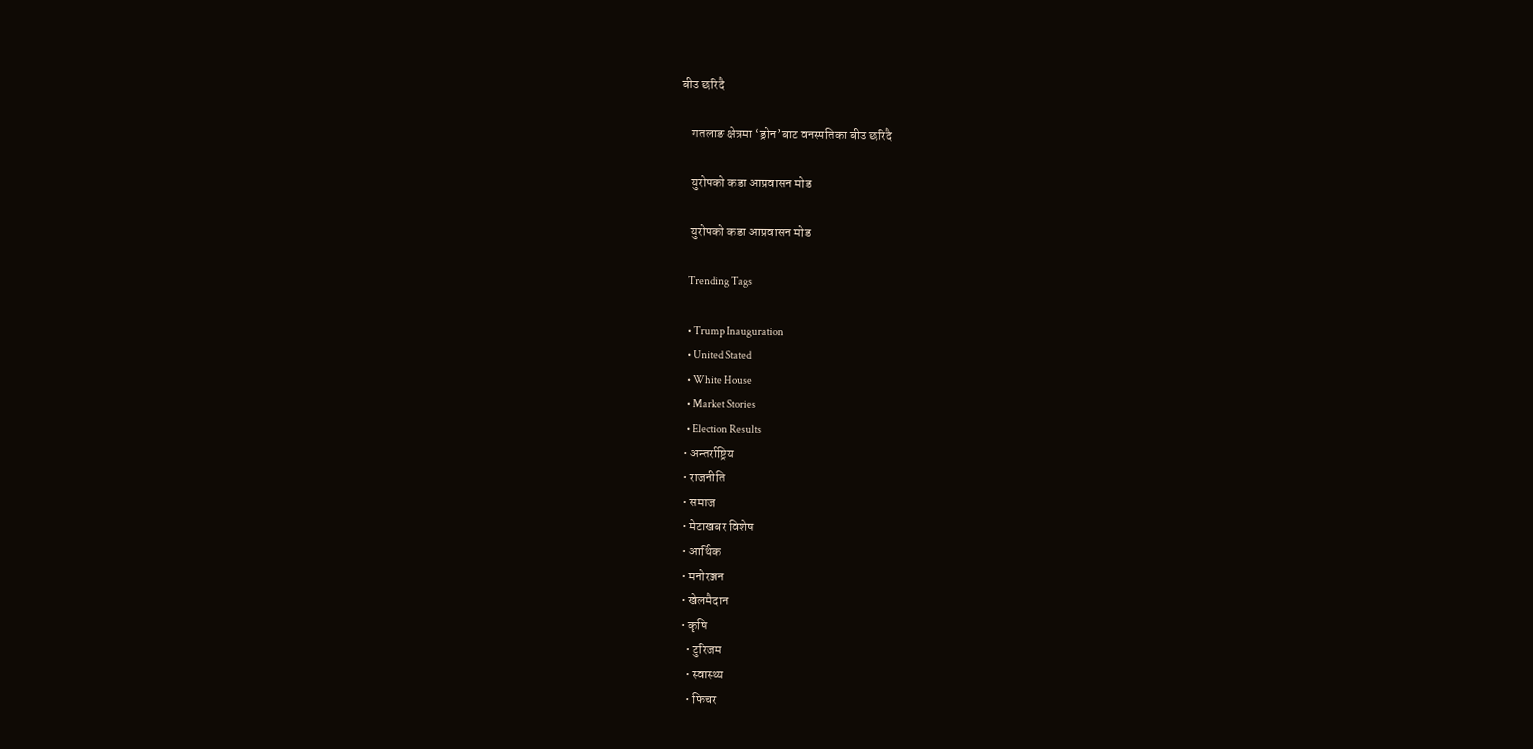बीउ छरिदै

    गतलाङ क्षेत्रमा ‘ड्रोन’बाट वनस्पतिका बीउ छरिदै

    युरोपको कडा आप्रवासन मोड

    युरोपको कडा आप्रवासन मोड

    Trending Tags

    • Trump Inauguration
    • United Stated
    • White House
    • Market Stories
    • Election Results
  • अन्तर्राष्ट्रिय
  • राजनीति
  • समाज
  • मेटाखबर विशेष
  • आर्थिक
  • मनोरञ्जन
  • खेलमैदान
  • कृषि
    • टुरिजम
    • स्वास्थ्य
    • फिचर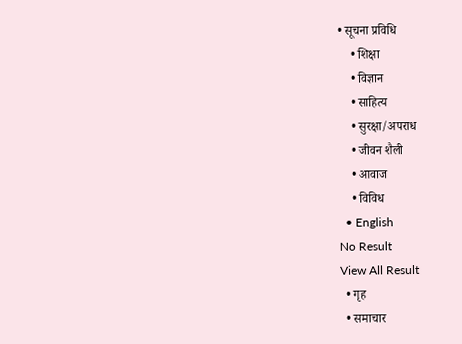• सूचना प्रविधि
    • शिक्षा
    • विज्ञान
    • साहित्य
    • सुरक्षा/अपराध
    • जीवन शैली
    • आवाज
    • विविध
  • English
No Result
View All Result
  • गृह
  • समाचार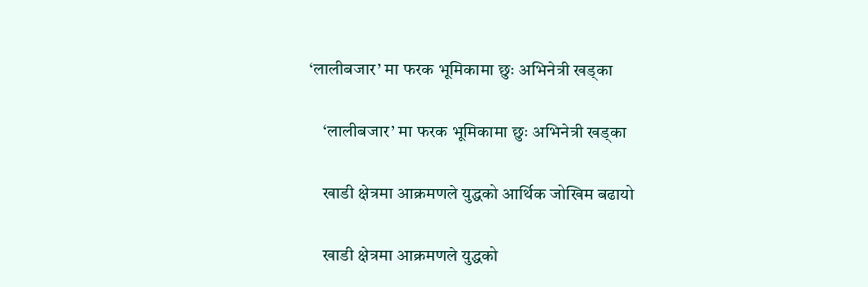‘लालीबजार’ मा फरक भूमिकामा छुः अभिनेत्री खड्का

    ‘लालीबजार’ मा फरक भूमिकामा छुः अभिनेत्री खड्का

    खाडी क्षेत्रमा आक्रमणले युद्धको आर्थिक जोखिम बढायो

    खाडी क्षेत्रमा आक्रमणले युद्धको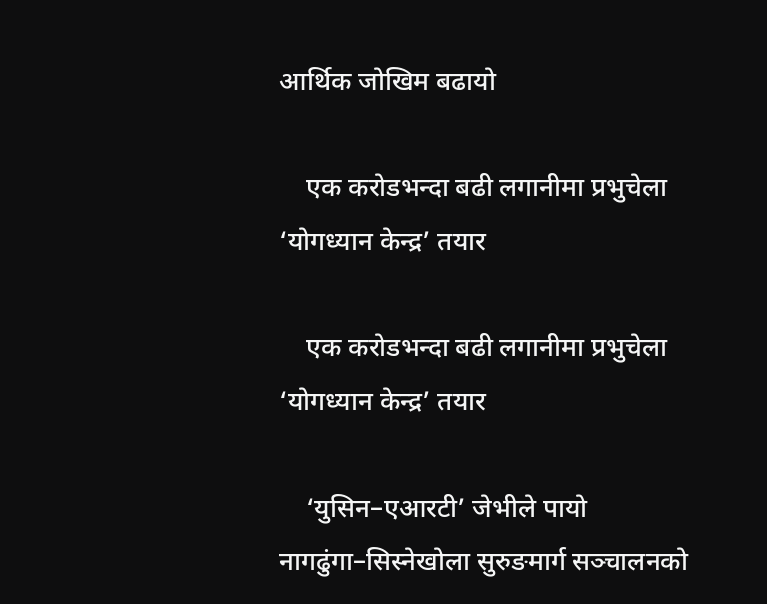आर्थिक जोखिम बढायो

    एक करोडभन्दा बढी लगानीमा प्रभुचेला ‘योगध्यान केन्द्र’ तयार

    एक करोडभन्दा बढी लगानीमा प्रभुचेला ‘योगध्यान केन्द्र’ तयार

    ‘युसिन–एआरटी’ जेभीले पायो नागढुंगा–सिस्नेखोला सुरुङमार्ग सञ्चालनको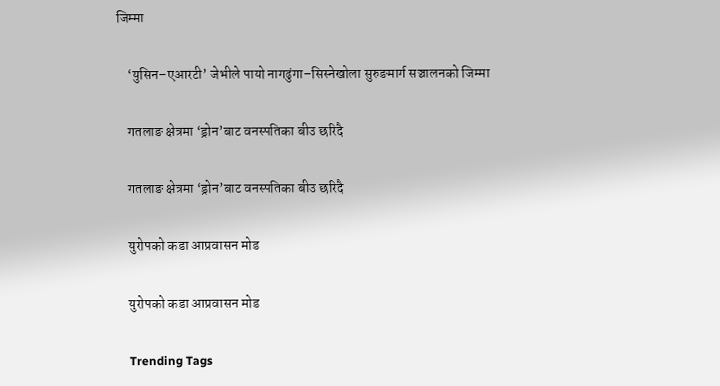जिम्मा

    ‘युसिन–एआरटी’ जेभीले पायो नागढुंगा–सिस्नेखोला सुरुङमार्ग सञ्चालनको जिम्मा

    गतलाङ क्षेत्रमा ‘ड्रोन’बाट वनस्पतिका बीउ छरिदै

    गतलाङ क्षेत्रमा ‘ड्रोन’बाट वनस्पतिका बीउ छरिदै

    युरोपको कडा आप्रवासन मोड

    युरोपको कडा आप्रवासन मोड

    Trending Tags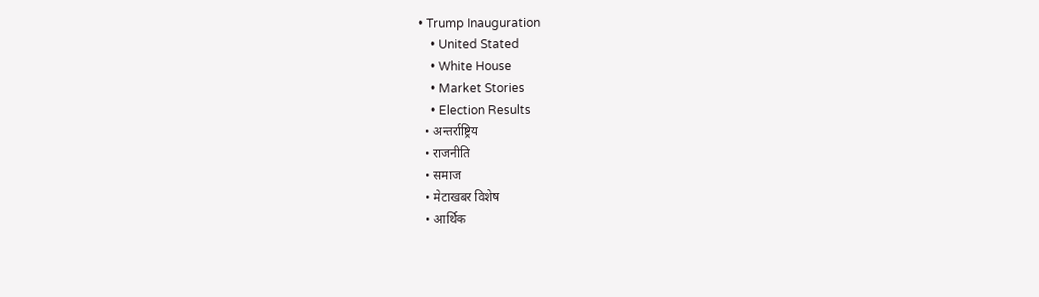• Trump Inauguration
    • United Stated
    • White House
    • Market Stories
    • Election Results
  • अन्तर्राष्ट्रिय
  • राजनीति
  • समाज
  • मेटाखबर विशेष
  • आर्थिक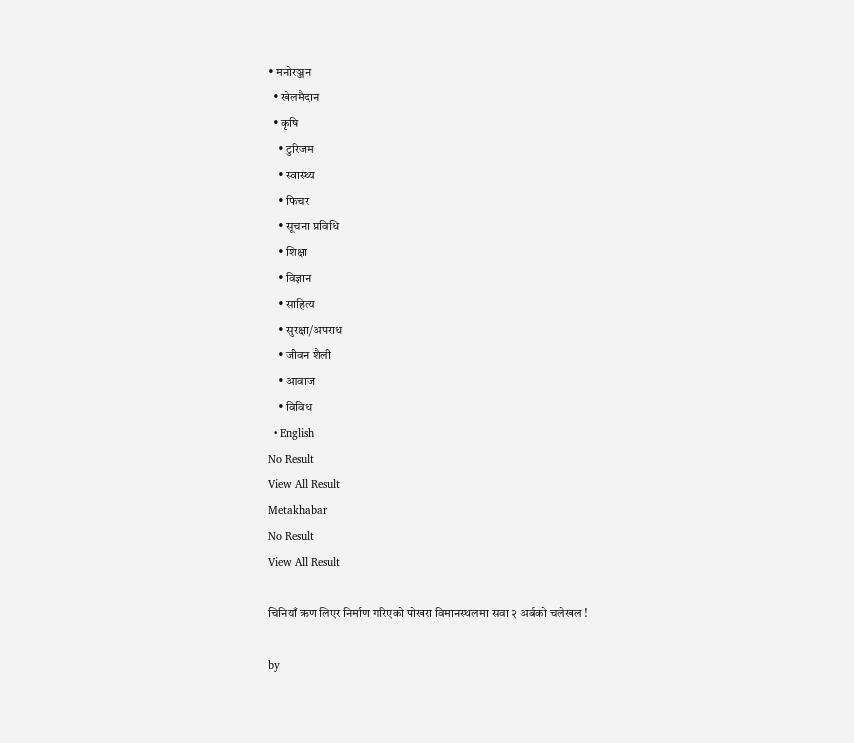• मनोरञ्जन
  • खेलमैदान
  • कृषि
    • टुरिजम
    • स्वास्थ्य
    • फिचर
    • सूचना प्रविधि
    • शिक्षा
    • विज्ञान
    • साहित्य
    • सुरक्षा/अपराध
    • जीवन शैली
    • आवाज
    • विविध
  • English
No Result
View All Result
Metakhabar
No Result
View All Result

चिनियाँ ऋण लिएर निर्माण गरिएको पोखरा विमानस्थलमा सवा २ अर्बको चलेखल !

by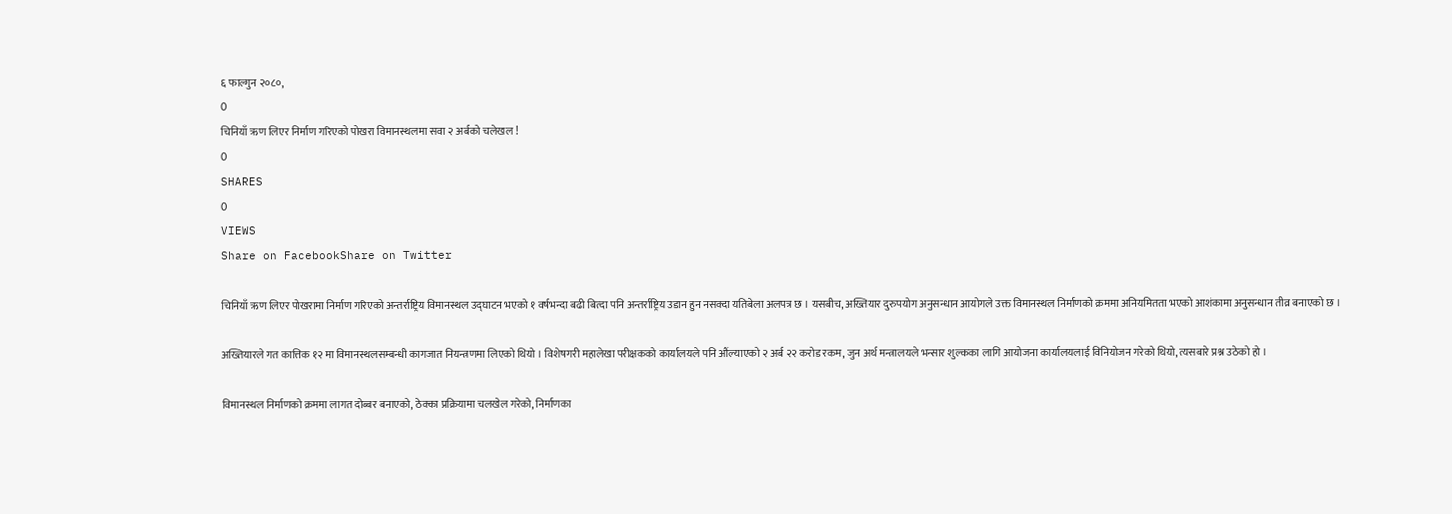६ फाल्गुन २०८०,
0
चिनियाँ ऋण लिएर निर्माण गरिएको पोखरा विमानस्थलमा सवा २ अर्बको चलेखल !
0
SHARES
0
VIEWS
Share on FacebookShare on Twitter

चिनियाँ ऋण लिएर पोखरामा निर्माण गरिएको अन्तर्राष्ट्रिय विमानस्थल उद्घाटन भएको १ वर्षभन्दा बढी बित्दा पनि अन्तर्राष्ट्रिय उडान हुन नसक्दा यतिबेला अलपत्र छ । यसबीच, अख्तियार दुरुपयोग अनुसन्धान आयोगले उक्त विमानस्थल निर्माणको क्रममा अनियमितता भएको आशंकामा अनुसन्धान तीव्र बनाएको छ ।

अख्तियारले गत कात्तिक १२ मा विमानस्थलसम्बन्धी कागजात नियन्त्रणमा लिएको थियो । विशेषगरी महालेखा परीक्षकको कार्यालयले पनि औंल्याएको २ अर्ब २२ करोड रकम, जुन अर्थ मन्त्रालयले भन्सार शुल्कका लागि आयोजना कार्यालयलाई विनियोजन गरेको थियो, त्यसबारे प्रश्न उठेको हो ।

विमानस्थल निर्माणको क्रममा लागत दोब्बर बनाएको, ठेक्का प्रक्रियामा चलखेल गरेको, निर्माणका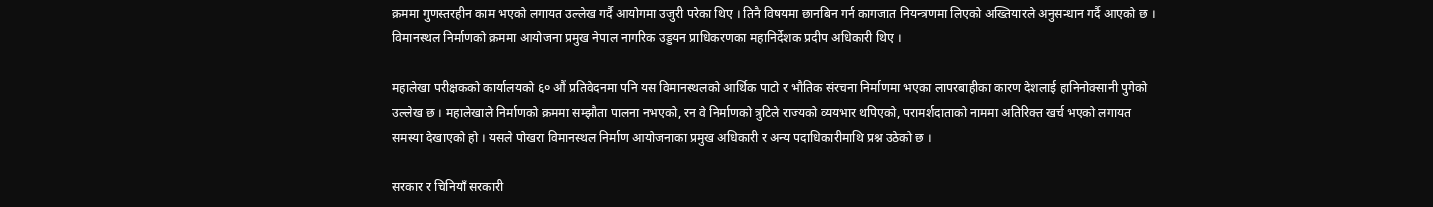क्रममा गुणस्तरहीन काम भएको लगायत उल्लेख गर्दै आयोगमा उजुरी परेका थिए । तिनै विषयमा छानबिन गर्न कागजात नियन्त्रणमा लिएको अख्तियारले अनुसन्धान गर्दै आएको छ । विमानस्थल निर्माणको क्रममा आयोजना प्रमुख नेपाल नागरिक उड्डयन प्राधिकरणका महानिर्देशक प्रदीप अधिकारी थिए ।

महालेखा परीक्षकको कार्यालयको ६० औं प्रतिवेदनमा पनि यस विमानस्थलको आर्थिक पाटो र भौतिक संरचना निर्माणमा भएका लापरबाहीका कारण देशलाई हानिनोक्सानी पुगेको उल्लेख छ । महालेखाले निर्माणको क्रममा सम्झौता पालना नभएको, रन वे निर्माणको त्रुटिले राज्यको व्ययभार थपिएको, परामर्शदाताको नाममा अतिरिक्त खर्च भएको लगायत समस्या देखाएको हो । यसले पोखरा विमानस्थल निर्माण आयोजनाका प्रमुख अधिकारी र अन्य पदाधिकारीमाथि प्रश्न उठेको छ ।

सरकार र चिनियाँ सरकारी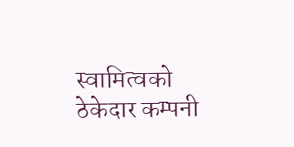स्वामित्वको ठेकेदार कम्पनी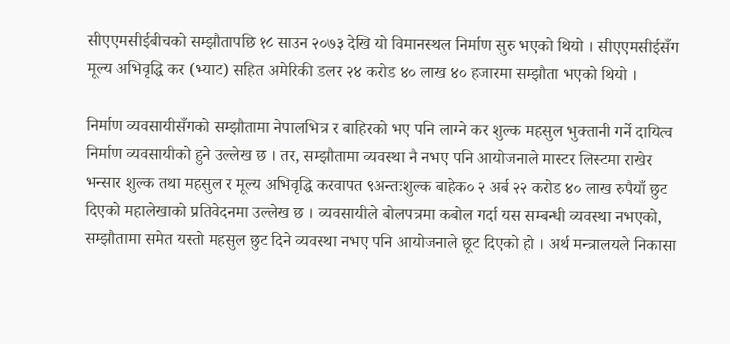सीएएमसीईबीचको सम्झौतापछि १८ साउन २०७३ देखि यो विमानस्थल निर्माण सुरु भएको थियो । सीएएमसीईसँग मूल्य अभिवृद्धि कर (भ्याट) सहित अमेरिकी डलर २४ करोड ४० लाख ४० हजारमा सम्झौता भएको थियो ।

निर्माण व्यवसायीसँगको सम्झौतामा नेपालभित्र र बाहिरको भए पनि लाग्ने कर शुल्क महसुल भुक्तानी गर्ने दायित्व निर्माण व्यवसायीको हुने उल्लेख छ । तर, सम्झौतामा व्यवस्था नै नभए पनि आयोजनाले मास्टर लिस्टमा राखेर भन्सार शुल्क तथा महसुल र मूल्य अभिवृद्धि करवापत ९अन्तःशुल्क बाहेक० २ अर्ब २२ करोड ४० लाख रुपैयाँ छुट दिएको महालेखाको प्रतिवेदनमा उल्लेख छ । व्यवसायीले बोलपत्रमा कबोल गर्दा यस सम्बन्धी व्यवस्था नभएको, सम्झौतामा समेत यस्तो महसुल छुट दिने व्यवस्था नभए पनि आयोजनाले छूट दिएको हो । अर्थ मन्त्रालयले निकासा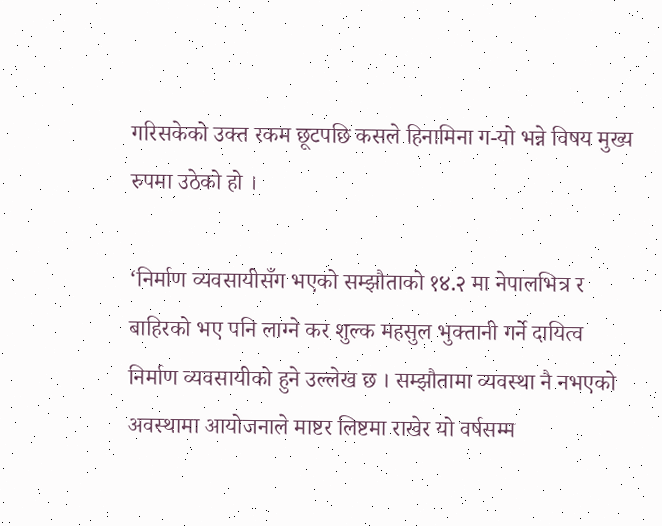गरिसकेको उक्त रकम छूटपछि कसले हिनामिना ग-यो भन्ने विषय मुख्य रुपमा उठेको हो ।

‘निर्माण व्यवसायीसँग भएको सम्झौताको १४.२ मा नेपालभित्र र बाहिरको भए पनि लाग्ने कर शुल्क महसुल भुक्तानी गर्ने दायित्व निर्माण व्यवसायीको हुने उल्लेख छ । सम्झौतामा व्यवस्था नै नभएको अवस्थामा आयोजनाले माष्टर लिष्टमा राखेर यो वर्षसम्म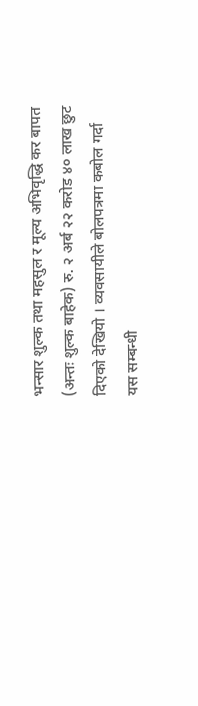भन्सार शुल्क तथा महसुल र मूल्य अभिवृद्धि कर बापत (अन्तः शुल्क बाहेक) रु. २ अर्ब २२ करोड ४० लाख छुट दिएको देखियो । व्यवसायीले बोलपत्रमा कबोल गर्दा यस सम्बन्धी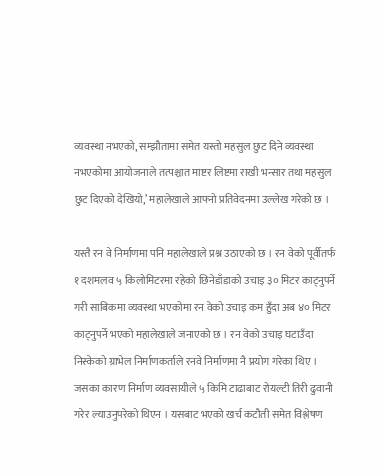व्यवस्था नभएको, सम्झौतामा समेत यस्तो महसुल छुट दिने व्यवस्था नभएकोमा आयोजनाले तत्पश्चात माष्टर लिष्टमा राखी भन्सार तथा महसुल छुट दिएको देखियो,’ महालेखाले आफ्नो प्रतिवेदनमा उल्लेख गरेको छ ।

यस्तै रन वे निर्माणमा पनि महालेखाले प्रश्न उठाएको छ । रन वेको पूर्वीतर्फ १ दशमलव ५ किलोमिटरमा रहेको छिनेडाँडाको उचाइ ३० मिटर काट्नुपर्ने गरी साबिकमा व्यवस्था भएकोमा रन वेको उचाइ कम हुँदा अब ४० मिटर काट्नुपर्ने भएको महालेखाले जनाएको छ । रन वेको उचाइ घटाउँदा निस्केको ग्राभेल निर्माणकर्ताले रनवे निर्माणमा नै प्रयोग गरेका थिए । जसका कारण निर्माण व्यवसायीले ५ किमि टाढाबाट रोयल्टी तिरी ढुवानी गरेर ल्याउनुपरेको थिएन । यसबाट भएको खर्च कटौती समेत विश्लेषण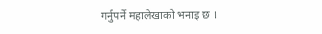गर्नुपर्ने महालेखाको भनाइ छ ।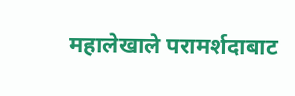महालेखाले परामर्शदाबाट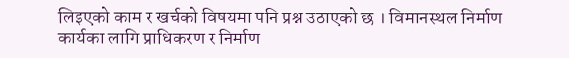लिइएको काम र खर्चको विषयमा पनि प्रश्न उठाएको छ । विमानस्थल निर्माण कार्यका लागि प्राधिकरण र निर्माण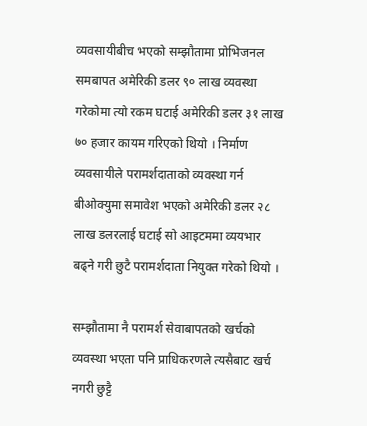व्यवसायीबीच भएको सम्झौतामा प्रोभिजनल समबापत अमेरिकी डलर ९० लाख व्यवस्था गरेकोमा त्यो रकम घटाई अमेरिकी डलर ३१ लाख ७० हजार कायम गरिएको थियो । निर्माण व्यवसायीले परामर्शदाताको व्यवस्था गर्न बीओक्युमा समावेश भएको अमेरिकी डलर २८ लाख डलरलाई घटाई सो आइटममा व्ययभार बढ्ने गरी छुटै परामर्शदाता नियुक्त गरेको थियो ।

सम्झौतामा नै परामर्श सेवाबापतको खर्चको व्यवस्था भएता पनि प्राधिकरणले त्यसैबाट खर्च नगरी छुट्टै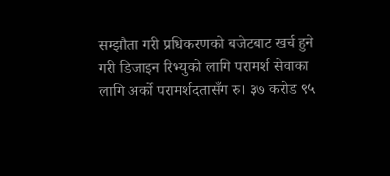सम्झौता गरी प्रधिकरणको बजेटबाट खर्च हुने गरी डिजाइन रिभ्युको लागि परामर्श सेवाका लागि अर्को परामर्शदतासँग रु। ३७ करोड ९५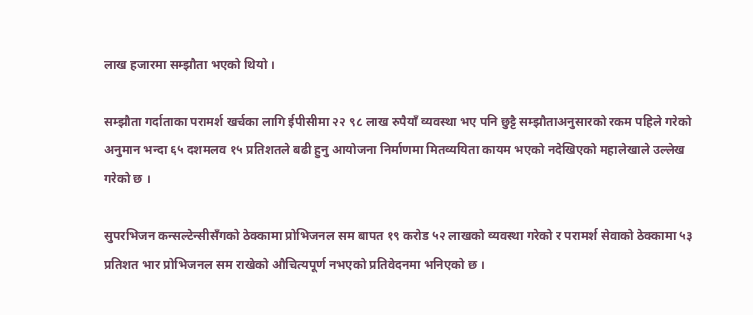लाख हजारमा सम्झौता भएको थियो ।

सम्झौता गर्दाताका परामर्श खर्चका लागि ईपीसीमा २२ ९८ लाख रुपैयाँ व्यवस्था भए पनि छुट्टै सम्झौताअनुसारको रकम पहिले गरेको अनुमान भन्दा ६५ दशमलव १५ प्रतिशतले बढी हुनु आयोजना निर्माणमा मितव्ययिता कायम भएको नदेखिएको महालेखाले उल्लेख गरेको छ ।

सुपरभिजन कन्सल्टेन्सीसँगको ठेक्कामा प्रोभिजनल सम बापत १९ करोड ५२ लाखको व्यवस्था गरेको र परामर्श सेवाको ठेक्कामा ५३ प्रतिशत भार प्रोभिजनल सम राखेको औचित्यपूर्ण नभएको प्रतिवेदनमा भनिएको छ ।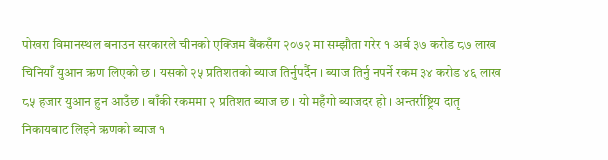पोखरा विमानस्थल बनाउन सरकारले चीनको एक्जिम बैंकसँग २०७२ मा सम्झौता गरेर १ अर्ब ३७ करोड ८७ लाख चिनियाँ युआन ऋण लिएको छ । यसको २५ प्रतिशतको ब्याज तिर्नुपर्दैन । ब्याज तिर्नु नपर्ने रकम ३४ करोड ४६ लाख ८५ हजार युआन हुन आउँछ । बाँकी रकममा २ प्रतिशत ब्याज छ । यो महँगो ब्याजदर हो । अन्तर्राष्ट्रिय दातृ निकायबाट लिइने ऋणको ब्याज १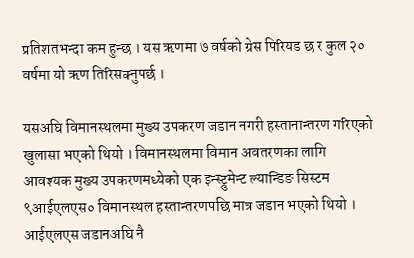प्रतिशतभन्दा कम हुन्छ । यस ऋणमा ७ वर्षको ग्रेस पिरियड छ र कुल २० वर्षमा यो ऋण तिरिसक्नुपर्छ ।

यसअघि विमानस्थलमा मुख्य उपकरण जडान नगरी हस्तानान्तरण गरिएको खुलासा भएको थियो । विमानस्थलमा विमान अवतरणका लागि आवश्यक मुख्य उपकरणमध्येको एक इन्स्ट्रुमेन्ट ल्यान्डिङ सिस्टम ९आईएलएस० विमानस्थल हस्तान्तरणपछि मात्र जडान भएको थियो । आईएलएस जडानअघि नै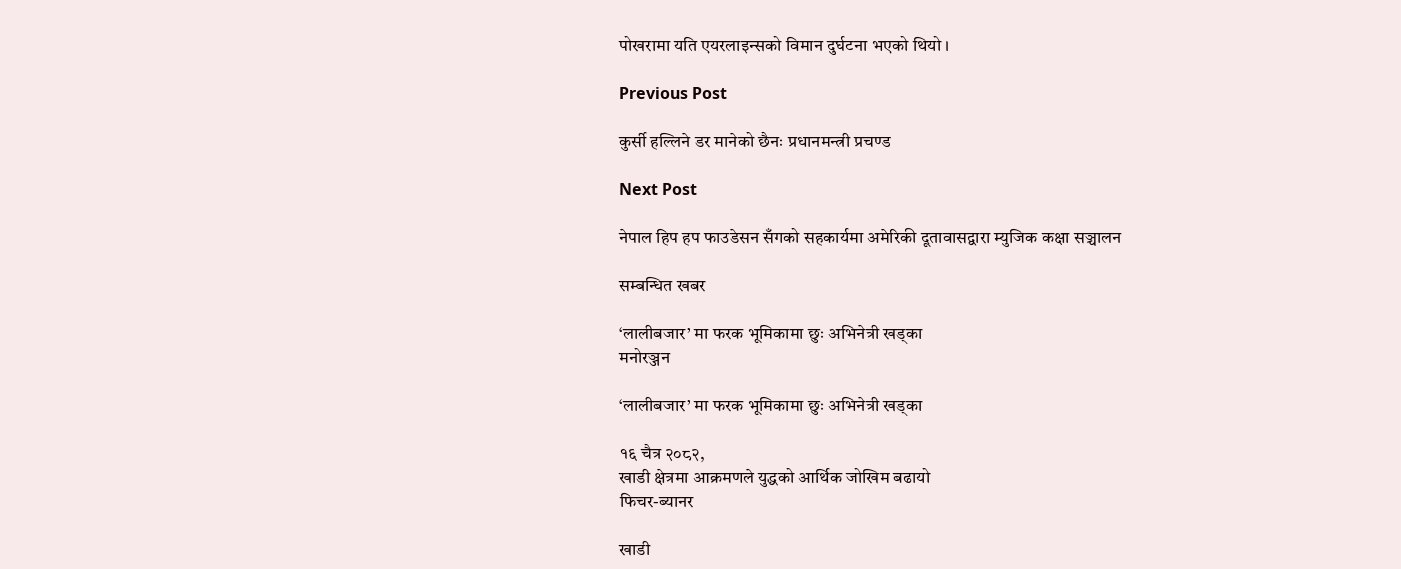पोखरामा यति एयरलाइन्सको विमान दुर्घटना भएको थियो ।

Previous Post

कुर्सी हल्लिने डर मानेको छैनः प्रधानमन्त्री प्रचण्ड

Next Post

नेपाल हिप हप फाउडेसन सँगको सहकार्यमा अमेरिकी दूतावासद्वारा म्युजिक कक्षा सञ्चालन

सम्बन्धित खबर

‘लालीबजार’ मा फरक भूमिकामा छुः अभिनेत्री खड्का
मनोरञ्जन

‘लालीबजार’ मा फरक भूमिकामा छुः अभिनेत्री खड्का

१६ चैत्र २०८२,
खाडी क्षेत्रमा आक्रमणले युद्धको आर्थिक जोखिम बढायो
फिचर-ब्यानर

खाडी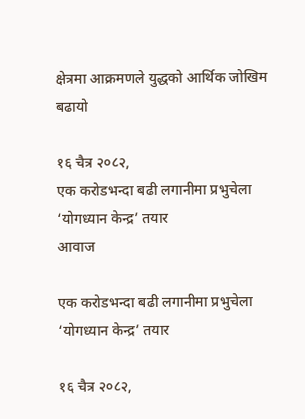क्षेत्रमा आक्रमणले युद्धको आर्थिक जोखिम बढायो

१६ चैत्र २०८२,
एक करोडभन्दा बढी लगानीमा प्रभुचेला ‘योगध्यान केन्द्र’ तयार
आवाज

एक करोडभन्दा बढी लगानीमा प्रभुचेला ‘योगध्यान केन्द्र’ तयार

१६ चैत्र २०८२,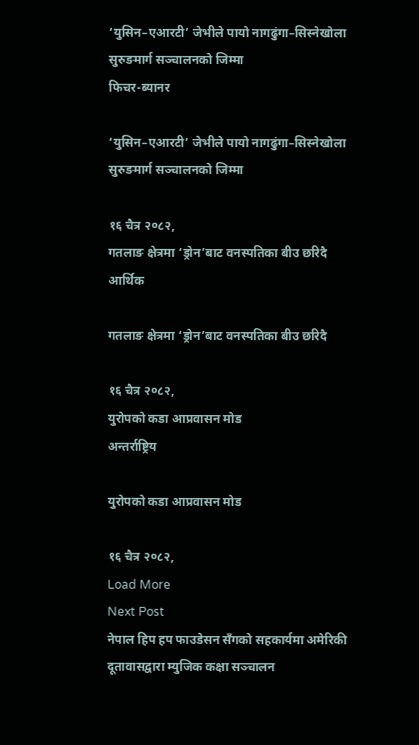‘युसिन–एआरटी’ जेभीले पायो नागढुंगा–सिस्नेखोला सुरुङमार्ग सञ्चालनको जिम्मा
फिचर-ब्यानर

‘युसिन–एआरटी’ जेभीले पायो नागढुंगा–सिस्नेखोला सुरुङमार्ग सञ्चालनको जिम्मा

१६ चैत्र २०८२,
गतलाङ क्षेत्रमा ‘ड्रोन’बाट वनस्पतिका बीउ छरिदै
आर्थिक

गतलाङ क्षेत्रमा ‘ड्रोन’बाट वनस्पतिका बीउ छरिदै

१६ चैत्र २०८२,
युरोपको कडा आप्रवासन मोड
अन्तर्राष्ट्रिय

युरोपको कडा आप्रवासन मोड

१६ चैत्र २०८२,
Load More
Next Post
नेपाल हिप हप फाउडेसन सँगको सहकार्यमा अमेरिकी दूतावासद्वारा म्युजिक कक्षा सञ्चालन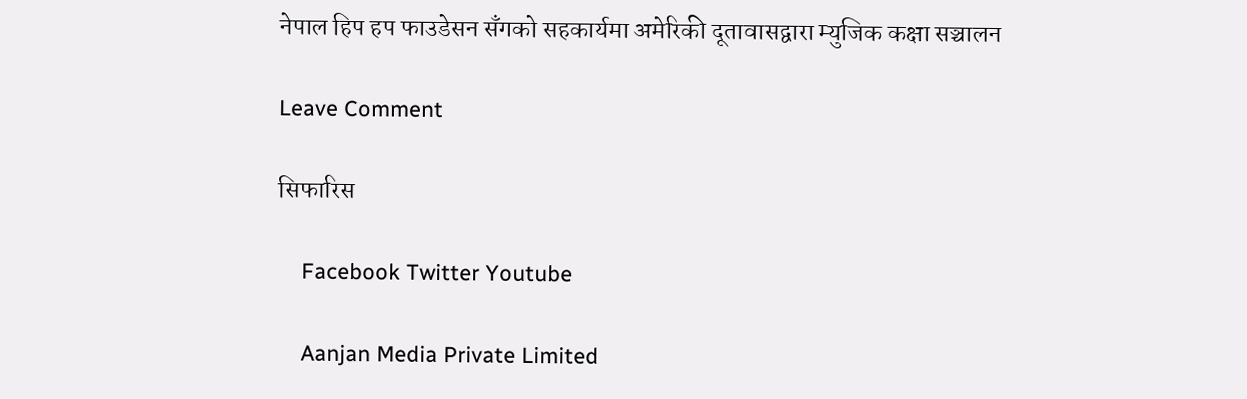नेपाल हिप हप फाउडेसन सँगको सहकार्यमा अमेरिकी दूतावासद्वारा म्युजिक कक्षा सञ्चालन

Leave Comment

सिफारिस

    Facebook Twitter Youtube

    Aanjan Media Private Limited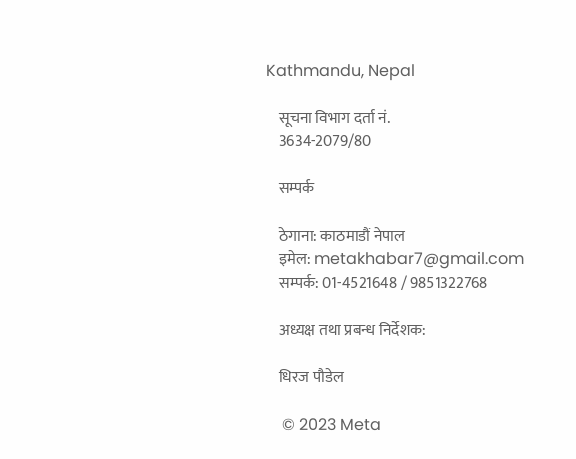Kathmandu, Nepal

    सूचना विभाग दर्ता नं.
    3634-2079/80

    सम्पर्क

    ठेगाना: काठमाडौं नेपाल
    इमेल: metakhabar7@gmail.com
    सम्पर्क: 01-4521648 / 9851322768

    अध्यक्ष तथा प्रबन्ध निर्देशक:

    धिरज पौडेल

    © 2023 Meta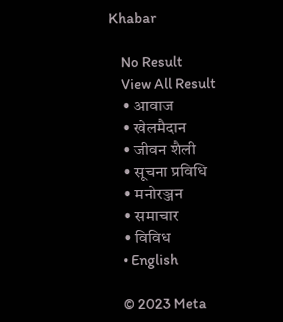Khabar

    No Result
    View All Result
    • आवाज
    • खेलमैदान
    • जीवन शैली
    • सूचना प्रविधि
    • मनोरञ्जन
    • समाचार
    • विविध
    • English

    © 2023 Meta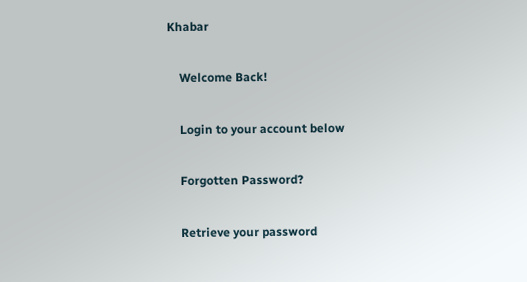Khabar

    Welcome Back!

    Login to your account below

    Forgotten Password?

    Retrieve your password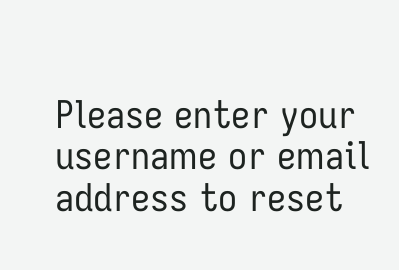Please enter your username or email address to reset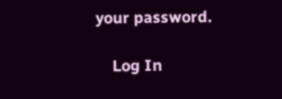your password.

    Log In